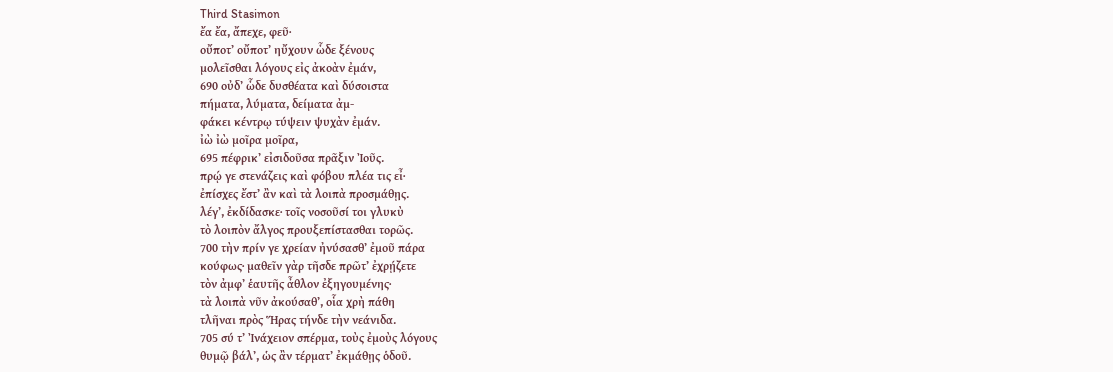Third Stasimon
ἔα ἔα, ἄπεχε, φεῦ·
οὔποτʼ οὔποτʼ ηὔχουν ὧδε ξένους
μολεῖσθαι λόγους εἰς ἀκοὰν ἐμάν,
690 οὐδʼ ὧδε δυσθέατα καὶ δύσοιστα
πήματα, λύματα, δείματα ἀμ-
φάκει κέντρῳ τύψειν ψυχὰν ἐμάν.
ἰὼ ἰὼ μοῖρα μοῖρα,
695 πέφρικʼ εἰσιδοῦσα πρᾶξιν Ἰοῦς.
πρῴ γε στενάζεις καὶ φόβου πλέα τις εἶ·
ἐπίσχες ἔστʼ ἂν καὶ τὰ λοιπὰ προσμάθῃς.
λέγʼ, ἐκδίδασκε· τοῖς νοσοῦσί τοι γλυκὺ
τὸ λοιπὸν ἄλγος προυξεπίστασθαι τορῶς.
700 τὴν πρίν γε χρείαν ἠνύσασθʼ ἐμοῦ πάρα
κούφως· μαθεῖν γὰρ τῆσδε πρῶτʼ ἐχρῄζετε
τὸν ἀμφʼ ἑαυτῆς ἆθλον ἐξηγουμένης·
τὰ λοιπὰ νῦν ἀκούσαθʼ, οἷα χρὴ πάθη
τλῆναι πρὸς Ἥρας τήνδε τὴν νεάνιδα.
705 σύ τʼ Ἰνάχειον σπέρμα, τοὺς ἐμοὺς λόγους
θυμῷ βάλʼ, ὡς ἂν τέρματʼ ἐκμάθῃς ὁδοῦ.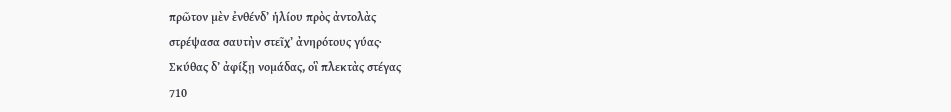πρῶτον μὲν ἐνθένδʼ ἡλίου πρὸς ἀντολὰς
στρέψασα σαυτὴν στεῖχʼ ἀνηρότους γύας·
Σκύθας δʼ ἀφίξῃ νομάδας, οἳ πλεκτὰς στέγας
710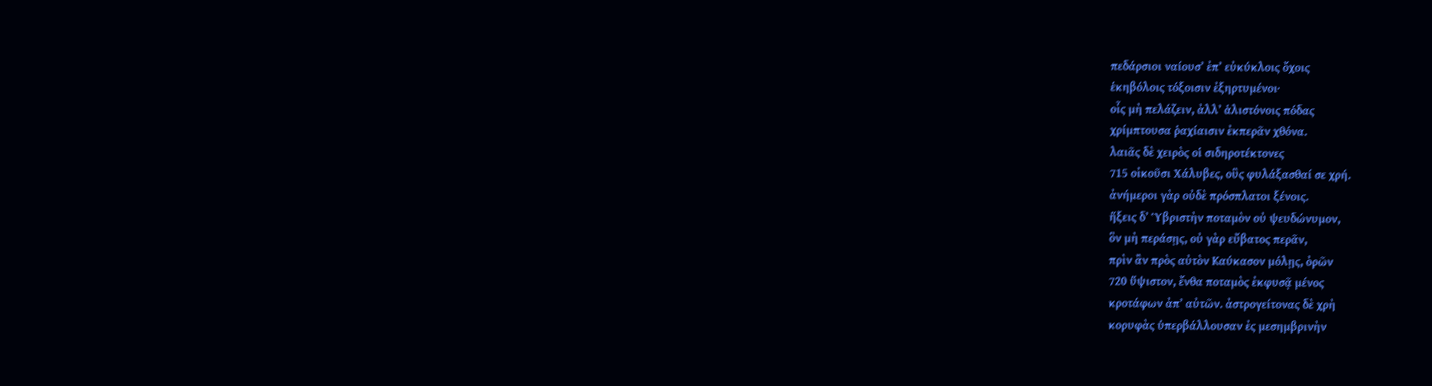πεδάρσιοι ναίουσʼ ἐπʼ εὐκύκλοις ὄχοις
ἑκηβόλοις τόξοισιν ἐξηρτυμένοι·
οἷς μὴ πελάζειν, ἀλλʼ ἁλιστόνοις πόδας
χρίμπτουσα ῥαχίαισιν ἐκπερᾶν χθόνα.
λαιᾶς δὲ χειρὸς οἱ σιδηροτέκτονες
715 οἰκοῦσι Χάλυβες, οὓς φυλάξασθαί σε χρή.
ἀνήμεροι γὰρ οὐδὲ πρόσπλατοι ξένοις.
ἥξεις δʼ Ὑβριστὴν ποταμὸν οὐ ψευδώνυμον,
ὃν μὴ περάσῃς, οὐ γὰρ εὔβατος περᾶν,
πρὶν ἂν πρὸς αὐτὸν Καύκασον μόλῃς, ὀρῶν
720 ὕψιστον, ἔνθα ποταμὸς ἐκφυσᾷ μένος
κροτάφων ἀπʼ αὐτῶν. ἀστρογείτονας δὲ χρὴ
κορυφὰς ὑπερβάλλουσαν ἐς μεσημβρινὴν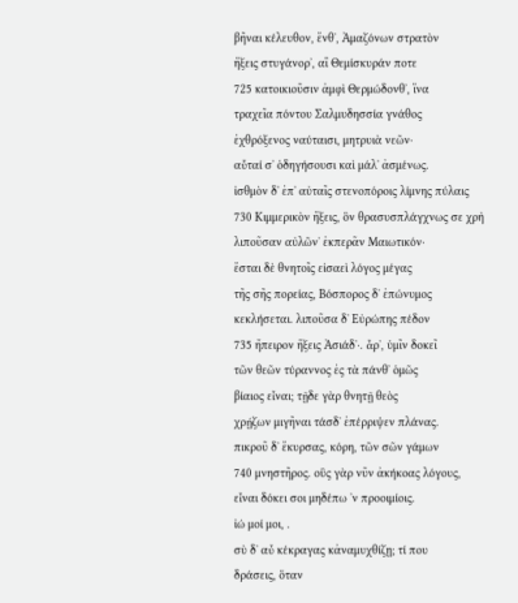βῆναι κέλευθον, ἔνθʼ, Ἀμαζόνων στρατὸν
ἥξεις στυγάνορʼ, αἳ Θεμίσκυράν ποτε
725 κατοικιοῦσιν ἀμφὶ Θερμώδονθʼ, ἵνα
τραχεῖα πόντου Σαλμυδησσία γνάθος
ἐχθρόξενος ναύταισι, μητρυιὰ νεῶν·
αὗταί σʼ ὁδηγήσουσι καὶ μάλʼ ἀσμένως.
ἰσθμὸν δʼ ἐπʼ αὐταῖς στενοπόροις λίμνης πύλαις
730 Κιμμερικὸν ἥξεις, ὃν θρασυσπλάγχνως σε χρὴ
λιποῦσαν αὐλῶνʼ ἐκπερᾶν Μαιωτικόν·
ἔσται δὲ θνητοῖς εἰσαεὶ λόγος μέγας
τῆς σῆς πορείας, Βόσπορος δʼ ἐπώνυμος
κεκλήσεται. λιποῦσα δʼ Εὐρώπης πέδον
735 ἤπειρον ἥξεις Ἀσιάδʼ·. ἆρʼ, ὑμῖν δοκεῖ
τῶν θεῶν τύραννος ἐς τὰ πάνθʼ ὁμῶς
βίαιος εἶναι; τῇδε γὰρ θνητῇ θεὸς
χρῄζων μιγῆναι τάσδʼ ἐπέρριψεν πλάνας.
πικροῦ δʼ ἔκυρσας, κόρη, τῶν σῶν γάμων
740 μνηστῆρος. οὓς γὰρ νῦν ἀκήκοας λόγους,
εἶναι δόκει σοι μηδέπω ʼν προοιμίοις.
ἰώ μοί μοι, .
σὺ δʼ αὖ κέκραγας κἀναμυχθίζῃ; τί που
δράσεις, ὅταν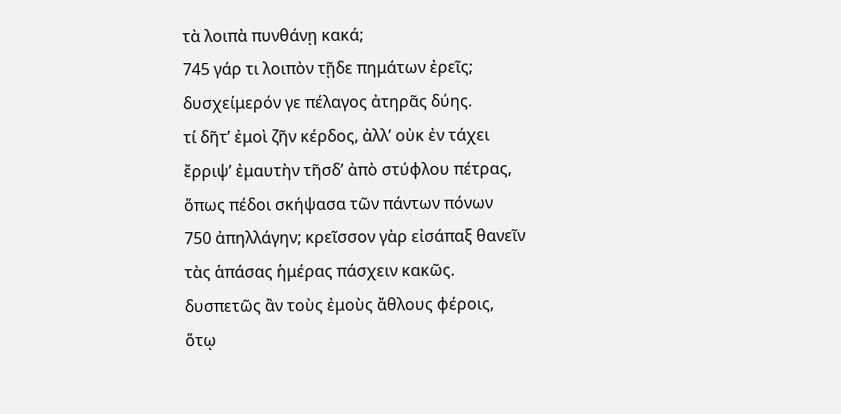τὰ λοιπὰ πυνθάνῃ κακά;
745 γάρ τι λοιπὸν τῇδε πημάτων ἐρεῖς;
δυσχείμερόν γε πέλαγος ἀτηρᾶς δύης.
τί δῆτʼ ἐμοὶ ζῆν κέρδος, ἀλλʼ οὐκ ἐν τάχει
ἔρριψʼ ἐμαυτὴν τῆσδʼ ἀπὸ στύφλου πέτρας,
ὅπως πέδοι σκήψασα τῶν πάντων πόνων
750 ἀπηλλάγην; κρεῖσσον γὰρ εἰσάπαξ θανεῖν
τὰς ἁπάσας ἡμέρας πάσχειν κακῶς.
δυσπετῶς ἂν τοὺς ἐμοὺς ἄθλους φέροις,
ὅτῳ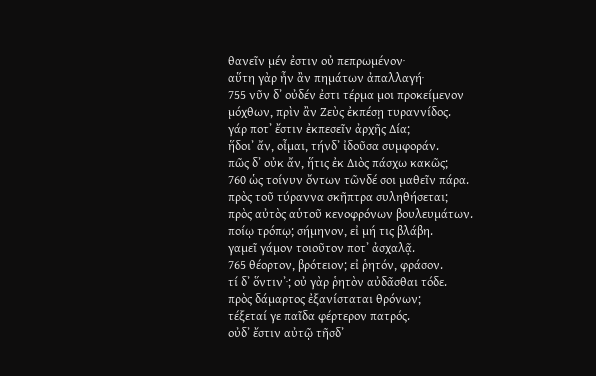θανεῖν μέν ἐστιν οὐ πεπρωμένον·
αὕτη γὰρ ἦν ἂν πημάτων ἀπαλλαγή·
755 νῦν δʼ οὐδέν ἐστι τέρμα μοι προκείμενον
μόχθων, πρὶν ἂν Ζεὺς ἐκπέσῃ τυραννίδος.
γάρ ποτʼ ἔστιν ἐκπεσεῖν ἀρχῆς Δία;
ἥδοιʼ ἄν, οἶμαι, τήνδʼ ἰδοῦσα συμφοράν.
πῶς δʼ οὐκ ἄν, ἥτις ἐκ Διὸς πάσχω κακῶς;
760 ὡς τοίνυν ὄντων τῶνδέ σοι μαθεῖν πάρα.
πρὸς τοῦ τύραννα σκῆπτρα συληθήσεται;
πρὸς αὐτὸς αὑτοῦ κενοφρόνων βουλευμάτων.
ποίῳ τρόπῳ; σήμηνον, εἰ μή τις βλάβη.
γαμεῖ γάμον τοιοῦτον ποτʼ ἀσχαλᾷ.
765 θέορτον, βρότειον; εἰ ῥητόν, φράσον.
τί δʼ ὅντινʼ·; οὐ γὰρ ῥητὸν αὐδᾶσθαι τόδε.
πρὸς δάμαρτος ἐξανίσταται θρόνων;
τέξεταί γε παῖδα φέρτερον πατρός.
οὐδʼ ἔστιν αὐτῷ τῆσδʼ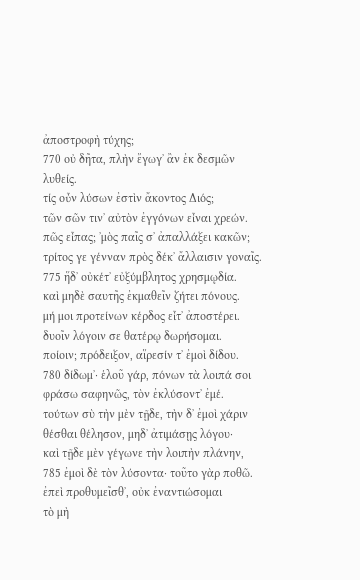ἀποστροφὴ τύχης;
770 οὐ δῆτα, πλὴν ἔγωγʼ ἂν ἐκ δεσμῶν λυθείς.
τίς οὖν λύσων ἐστὶν ἄκοντος Διός;
τῶν σῶν τινʼ αὐτὸν ἐγγόνων εἶναι χρεών.
πῶς εἶπας; ʼμὸς παῖς σʼ ἀπαλλάξει κακῶν;
τρίτος γε γένναν πρὸς δέκʼ ἄλλαισιν γοναῖς.
775 ἥδʼ οὐκέτʼ εὐξύμβλητος χρησμῳδία.
καὶ μηδὲ σαυτῆς ἐκμαθεῖν ζήτει πόνους.
μή μοι προτείνων κέρδος εἶτʼ ἀποστέρει.
δυοῖν λόγοιν σε θατέρῳ δωρήσομαι.
ποίοιν; πρόδειξον, αἵρεσίν τʼ ἐμοὶ δίδου.
780 δίδωμʼ· ἑλοῦ γάρ, πόνων τὰ λοιπά σοι
φράσω σαφηνῶς, τὸν ἐκλύσοντʼ ἐμέ.
τούτων σὺ τὴν μὲν τῇδε, τὴν δʼ ἐμοὶ χάριν
θέσθαι θέλησον, μηδʼ ἀτιμάσῃς λόγου·
καὶ τῇδε μὲν γέγωνε τὴν λοιπὴν πλάνην,
785 ἐμοὶ δὲ τὸν λύσοντα· τοῦτο γὰρ ποθῶ.
ἐπεὶ προθυμεῖσθʼ, οὐκ ἐναντιώσομαι
τὸ μὴ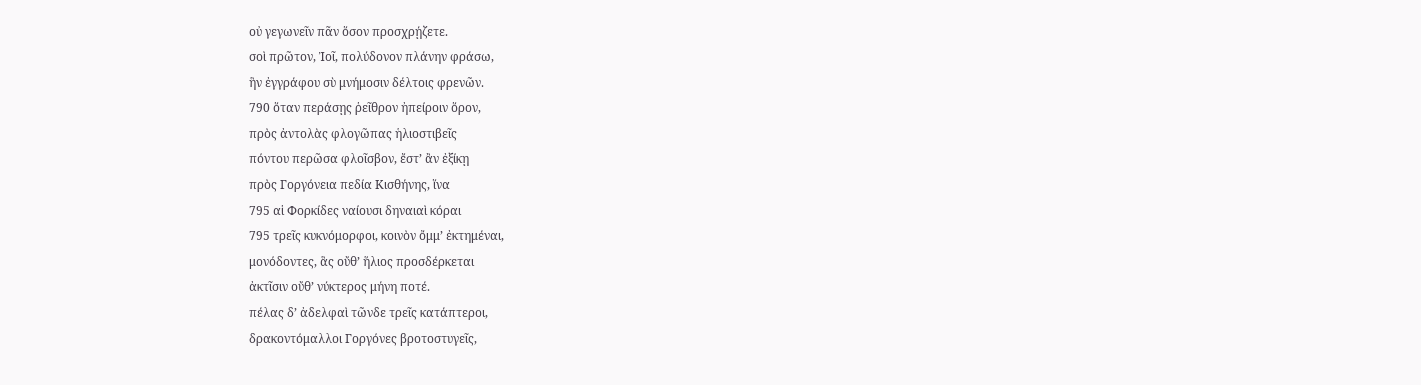οὐ γεγωνεῖν πᾶν ὅσον προσχρῄζετε.
σοὶ πρῶτον, Ἰοῖ, πολύδονον πλάνην φράσω,
ἣν ἐγγράφου σὺ μνήμοσιν δέλτοις φρενῶν.
790 ὅταν περάσῃς ῥεῖθρον ἠπείροιν ὅρον,
πρὸς ἀντολὰς φλογῶπας ἡλιοστιβεῖς
πόντου περῶσα φλοῖσβον, ἔστʼ ἂν ἐξίκῃ
πρὸς Γοργόνεια πεδία Κισθήνης, ἵνα
795 αἱ Φορκίδες ναίουσι δηναιαὶ κόραι
795 τρεῖς κυκνόμορφοι, κοινὸν ὄμμʼ ἐκτημέναι,
μονόδοντες, ἃς οὔθʼ ἥλιος προσδέρκεται
ἀκτῖσιν οὔθʼ νύκτερος μήνη ποτέ.
πέλας δʼ ἀδελφαὶ τῶνδε τρεῖς κατάπτεροι,
δρακοντόμαλλοι Γοργόνες βροτοστυγεῖς,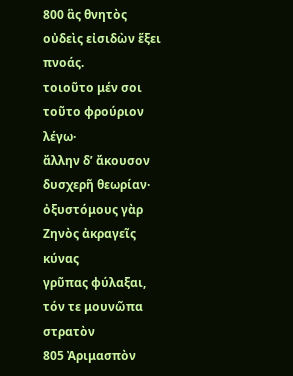800 ἃς θνητὸς οὐδεὶς εἰσιδὼν ἕξει πνοάς.
τοιοῦτο μέν σοι τοῦτο φρούριον λέγω·
ἄλλην δʼ ἄκουσον δυσχερῆ θεωρίαν·
ὀξυστόμους γὰρ Ζηνὸς ἀκραγεῖς κύνας
γρῦπας φύλαξαι, τόν τε μουνῶπα στρατὸν
805 Ἀριμασπὸν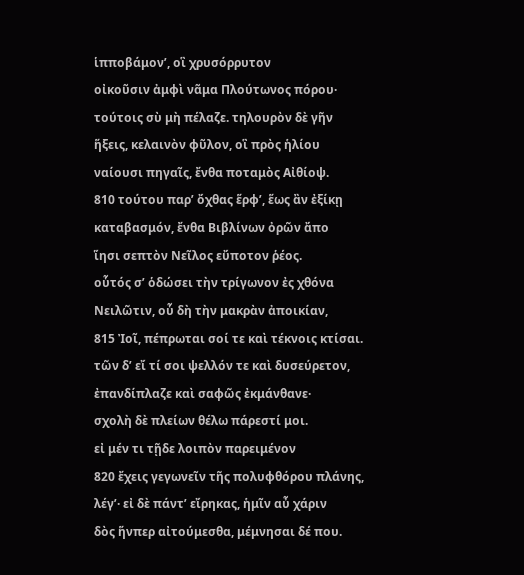ἱπποβάμονʼ, οἳ χρυσόρρυτον
οἰκοῦσιν ἀμφὶ νᾶμα Πλούτωνος πόρου·
τούτοις σὺ μὴ πέλαζε. τηλουρὸν δὲ γῆν
ἥξεις, κελαινὸν φῦλον, οἳ πρὸς ἡλίου
ναίουσι πηγαῖς, ἔνθα ποταμὸς Αἰθίοψ.
810 τούτου παρʼ ὄχθας ἕρφʼ, ἕως ἂν ἐξίκῃ
καταβασμόν, ἔνθα Βιβλίνων ὀρῶν ἄπο
ἵησι σεπτὸν Νεῖλος εὔποτον ῥέος.
οὗτός σʼ ὁδώσει τὴν τρίγωνον ἐς χθόνα
Νειλῶτιν, οὗ δὴ τὴν μακρὰν ἀποικίαν,
815 Ἰοῖ, πέπρωται σοί τε καὶ τέκνοις κτίσαι.
τῶν δʼ εἴ τί σοι ψελλόν τε καὶ δυσεύρετον,
ἐπανδίπλαζε καὶ σαφῶς ἐκμάνθανε·
σχολὴ δὲ πλείων θέλω πάρεστί μοι.
εἰ μέν τι τῇδε λοιπὸν παρειμένον
820 ἔχεις γεγωνεῖν τῆς πολυφθόρου πλάνης,
λέγʼ· εἰ δὲ πάντʼ εἴρηκας, ἡμῖν αὖ χάριν
δὸς ἥνπερ αἰτούμεσθα, μέμνησαι δέ που.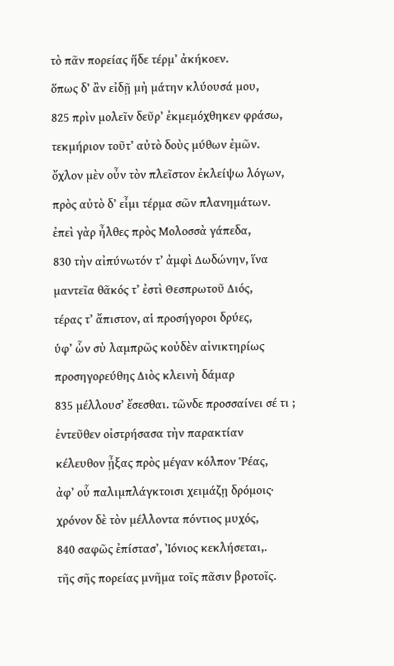τὸ πᾶν πορείας ἥδε τέρμʼ ἀκήκοεν.
ὅπως δʼ ἂν εἰδῇ μὴ μάτην κλύουσά μου,
825 πρὶν μολεῖν δεῦρʼ ἐκμεμόχθηκεν φράσω,
τεκμήριον τοῦτʼ αὐτὸ δοὺς μύθων ἐμῶν.
ὄχλον μὲν οὖν τὸν πλεῖστον ἐκλείψω λόγων,
πρὸς αὐτὸ δʼ εἶμι τέρμα σῶν πλανημάτων.
ἐπεὶ γὰρ ἦλθες πρὸς Μολοσσὰ γάπεδα,
830 τὴν αἰπύνωτόν τʼ ἀμφὶ Δωδώνην, ἵνα
μαντεῖα θᾶκός τʼ ἐστὶ Θεσπρωτοῦ Διός,
τέρας τʼ ἄπιστον, αἱ προσήγοροι δρύες,
ὑφʼ ὧν σὺ λαμπρῶς κοὐδὲν αἰνικτηρίως
προσηγορεύθης Διὸς κλεινὴ δάμαρ
835 μέλλουσʼ ἔσεσθαι. τῶνδε προσσαίνει σέ τι ;
ἐντεῦθεν οἰστρήσασα τὴν παρακτίαν
κέλευθον ᾖξας πρὸς μέγαν κόλπον Ῥέας,
ἀφʼ οὗ παλιμπλάγκτοισι χειμάζῃ δρόμοις·
χρόνον δὲ τὸν μέλλοντα πόντιος μυχός,
840 σαφῶς ἐπίστασʼ, Ἰόνιος κεκλήσεται,.
τῆς σῆς πορείας μνῆμα τοῖς πᾶσιν βροτοῖς.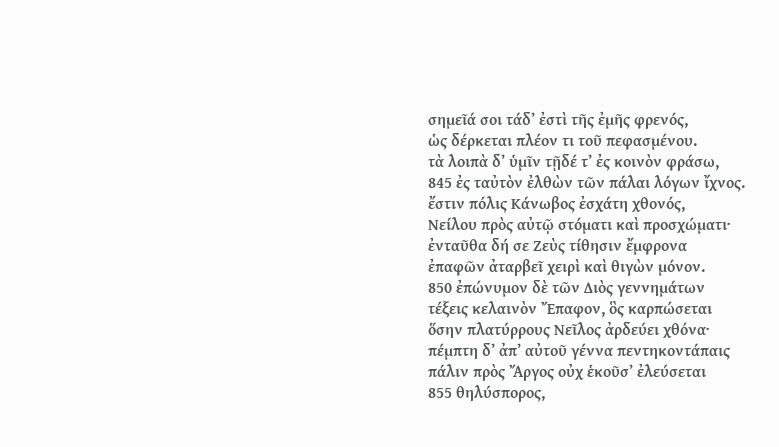σημεῖά σοι τάδʼ ἐστὶ τῆς ἐμῆς φρενός,
ὡς δέρκεται πλέον τι τοῦ πεφασμένου.
τὰ λοιπὰ δʼ ὑμῖν τῇδέ τʼ ἐς κοινὸν φράσω,
845 ἐς ταὐτὸν ἐλθὼν τῶν πάλαι λόγων ἴχνος.
ἔστιν πόλις Κάνωβος ἐσχάτη χθονός,
Νείλου πρὸς αὐτῷ στόματι καὶ προσχώματι·
ἐνταῦθα δή σε Ζεὺς τίθησιν ἔμφρονα
ἐπαφῶν ἀταρβεῖ χειρὶ καὶ θιγὼν μόνον.
850 ἐπώνυμον δὲ τῶν Διὸς γεννημάτων
τέξεις κελαινὸν Ἔπαφον, ὃς καρπώσεται
ὅσην πλατύρρους Νεῖλος ἀρδεύει χθόνα·
πέμπτη δʼ ἀπʼ αὐτοῦ γέννα πεντηκοντάπαις
πάλιν πρὸς Ἄργος οὐχ ἑκοῦσʼ ἐλεύσεται
855 θηλύσπορος,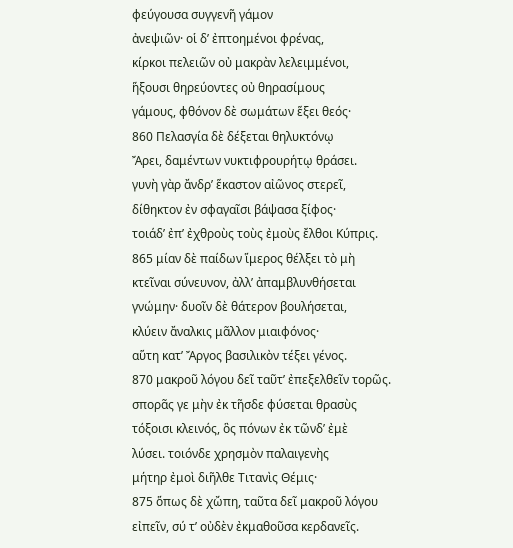φεύγουσα συγγενῆ γάμον
ἀνεψιῶν· οἱ δʼ ἐπτοημένοι φρένας,
κίρκοι πελειῶν οὐ μακρὰν λελειμμένοι,
ἥξουσι θηρεύοντες οὐ θηρασίμους
γάμους, φθόνον δὲ σωμάτων ἕξει θεός·
860 Πελασγία δὲ δέξεται θηλυκτόνῳ
Ἄρει, δαμέντων νυκτιφρουρήτῳ θράσει.
γυνὴ γὰρ ἄνδρʼ ἕκαστον αἰῶνος στερεῖ,
δίθηκτον ἐν σφαγαῖσι βάψασα ξίφος·
τοιάδʼ ἐπʼ ἐχθροὺς τοὺς ἐμοὺς ἔλθοι Κύπρις.
865 μίαν δὲ παίδων ἵμερος θέλξει τὸ μὴ
κτεῖναι σύνευνον, ἀλλʼ ἀπαμβλυνθήσεται
γνώμην· δυοῖν δὲ θάτερον βουλήσεται,
κλύειν ἄναλκις μᾶλλον μιαιφόνος·
αὕτη κατʼ Ἄργος βασιλικὸν τέξει γένος.
870 μακροῦ λόγου δεῖ ταῦτʼ ἐπεξελθεῖν τορῶς.
σπορᾶς γε μὴν ἐκ τῆσδε φύσεται θρασὺς
τόξοισι κλεινός, ὃς πόνων ἐκ τῶνδʼ ἐμὲ
λύσει. τοιόνδε χρησμὸν παλαιγενὴς
μήτηρ ἐμοὶ διῆλθε Τιτανὶς Θέμις·
875 ὅπως δὲ χὤπη, ταῦτα δεῖ μακροῦ λόγου
εἰπεῖν, σύ τʼ οὐδὲν ἐκμαθοῦσα κερδανεῖς.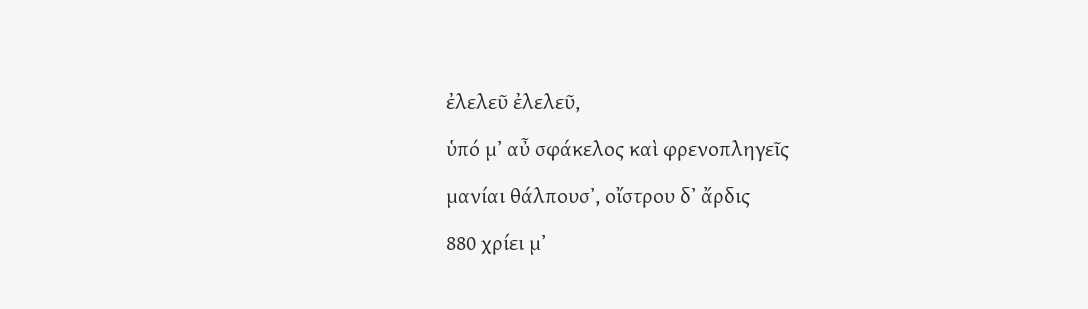ἐλελεῦ ἐλελεῦ,
ὑπό μʼ αὖ σφάκελος καὶ φρενοπληγεῖς
μανίαι θάλπουσʼ, οἴστρου δʼ ἄρδις
880 χρίει μʼ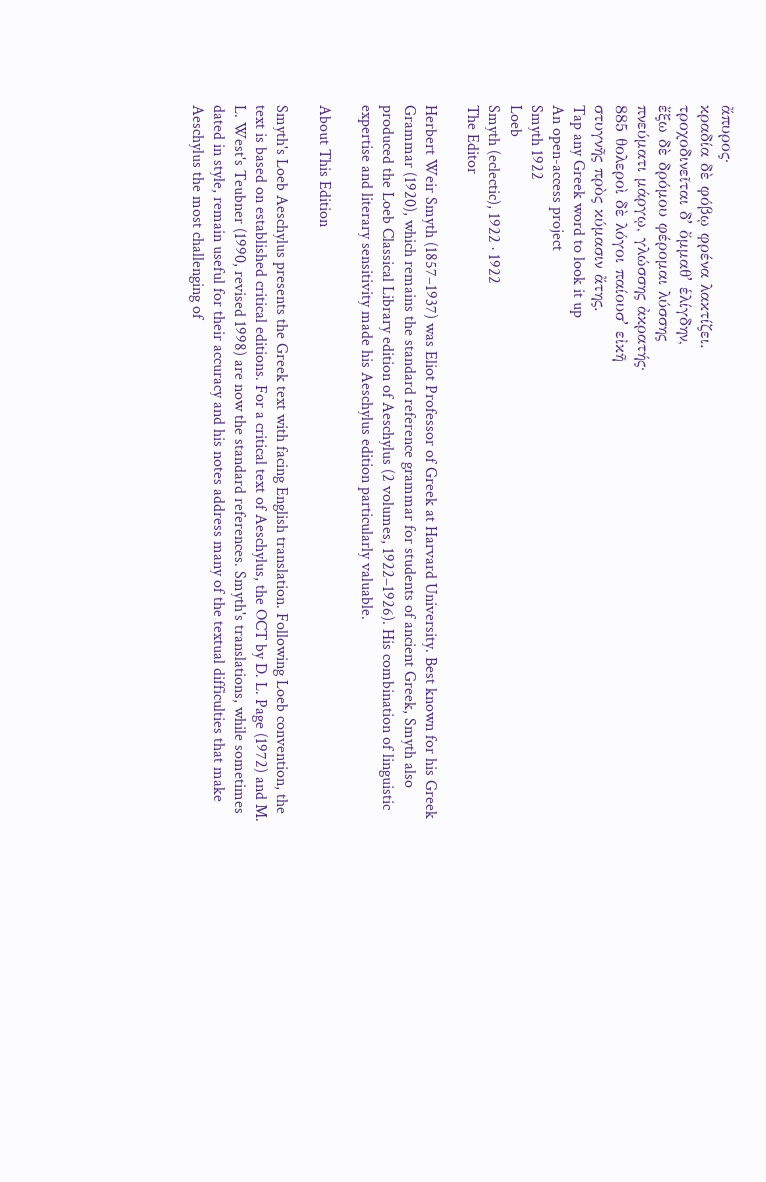ἄπυρος·
κραδία δὲ φόβῳ φρένα λακτίζει.
τροχοδινεῖται δʼ ὄμμαθʼ ἑλίγδην,
ἔξω δὲ δρόμου φέρομαι λύσσης
πνεύματι μάργῳ, γλώσσης ἀκρατής·
885 θολεροὶ δὲ λόγοι παίουσʼ εἰκῆ
στυγνῆς πρὸς κύμασιν ἄτης.
Tap any Greek word to look it up
An open-access project
Smyth 1922
Loeb
Smyth (eclectic), 1922 · 1922
The Editor

Herbert Weir Smyth (1857–1937) was Eliot Professor of Greek at Harvard University. Best known for his Greek Grammar (1920), which remains the standard reference grammar for students of ancient Greek, Smyth also produced the Loeb Classical Library edition of Aeschylus (2 volumes, 1922–1926). His combination of linguistic expertise and literary sensitivity made his Aeschylus edition particularly valuable.

About This Edition

Smyth's Loeb Aeschylus presents the Greek text with facing English translation. Following Loeb convention, the text is based on established critical editions. For a critical text of Aeschylus, the OCT by D. L. Page (1972) and M. L. West's Teubner (1990, revised 1998) are now the standard references. Smyth's translations, while sometimes dated in style, remain useful for their accuracy and his notes address many of the textual difficulties that make Aeschylus the most challenging of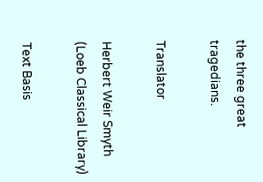the three great tragedians.

Translator

Herbert Weir Smyth (Loeb Classical Library)

Text Basis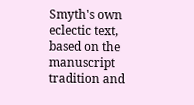Smyth's own eclectic text, based on the manuscript tradition and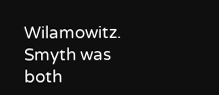Wilamowitz. Smyth was both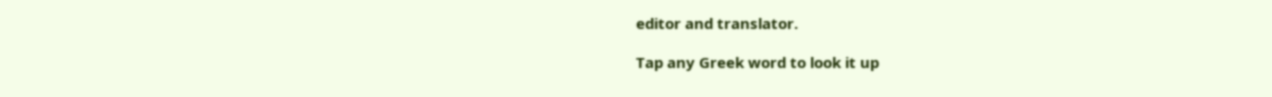editor and translator.

Tap any Greek word to look it up